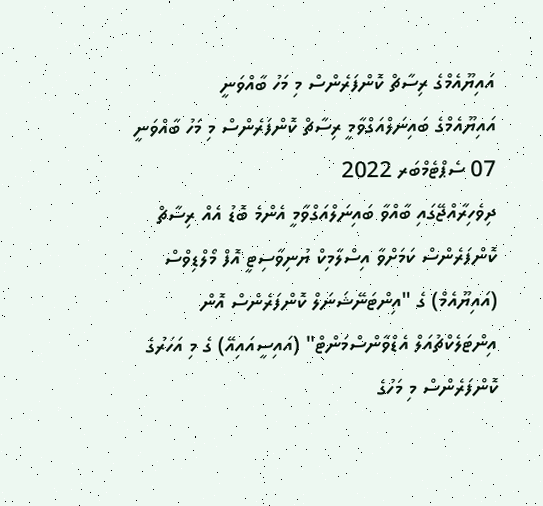އައިޔޫއެމްގެ ރިސާޗް ކޮންފަރެންސް މި މަހު ބާއްވަނީ
އައިޔޫއެމްގެ ބައިނަލްއަގްވާމީ ރިސާޗް ކޮންފަރެންސް މި މަހު ބާއްވަނީ
07 ސެޕްޓެމްބަރ 2022
ދިވެހިރާއްޖޭގައި ބާއްވާ ބައިނަލްއަގްވާމީ އެންމެ ބޮޑު އެއް ރިސާޗް ކޮންފަރެންސް ކަމަށްވާ އިސްލާމިކް ޔުނިވާސިޓީ އޮފް މޯލްޑިވްސް (އައިޔޫއެމް) ގެ "އިންޓަނޭޝަނަލް ކޮންފަރެންސް އޮން އިންޓަލެކްޗުއަލް އެޑްވާންސްމަންޓް" (އައިސީއައިއޭ) ގެ މި އަހަރުގެ ކޮންފަރެންސް މި މަހުގެ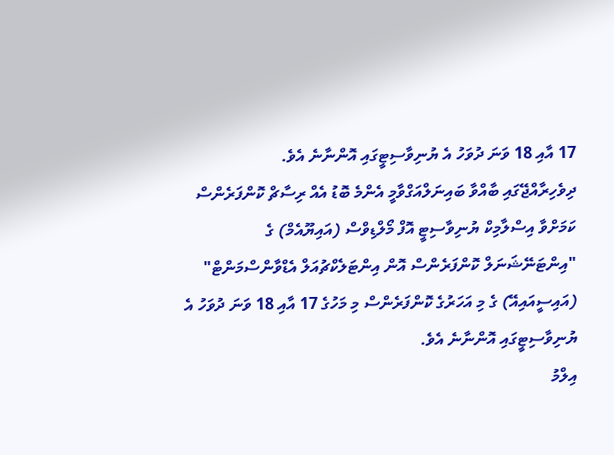17 އާއި 18 ވަނަ ދުވަހު އެ ޔުނިވާސިޓީގައި އޮންނާނެ އެވެ.
ދިވެހިރާއްޖޭގައި ބާއްވާ ބައިނަލްއަގްވާމީ އެންމެ ބޮޑު އެއް ރިސާޗް ކޮންފަރެންސް ކަމަށްވާ އިސްލާމިކް ޔުނިވާސިޓީ އޮފް މޯލްޑިވްސް (އައިޔޫއެމް) ގެ "އިންޓަނޭޝަނަލް ކޮންފަރެންސް އޮން އިންޓަލެކްޗުއަލް އެޑްވާންސްމަންޓް" (އައިސީއައިއޭ) ގެ މި އަހަރުގެ ކޮންފަރެންސް މި މަހުގެ 17 އާއި 18 ވަނަ ދުވަހު އެ ޔުނިވާސިޓީގައި އޮންނާނެ އެވެ.
އިލްމު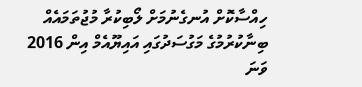ހިއްސާކޮށް އުނގެނުމަށް ލޯބިކުރާ މުޖުތަމައެއް ބިނާކުރުމުގެ މަގުސަދުގައި އައިޔޫއެމް އިން 2016 ވަނަ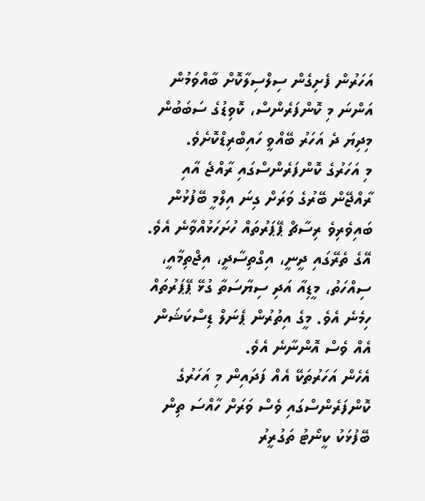އަހަރުން ފެށިގެން ސިލްސިލާކޮށް ބާއްވަމުން އަންނަ މި ކޮންފަރެންސް، ކޮވިޑުގެ ސަބަބުން މިދިޔަ ދެ އަހަރު ބޭއްވީ ހައިބްރިޑްކޮށެވެ.
މި އަހަރުގެ ކޮންފަރެންސްގައި ރާއްޖެ އާއި ރާއްޖޭން ބޭރުގެ ވަރަށް ގިނަ އިލްމީ ބޭފުޅުން ބައިވެރިވެ ރިސާޗް ޕޭޕަރުތައް ހުށަހަޅުއްވާނެ އެވެ. އޭގެ ތެރޭގައި ދީނީ، އިގްތިސާދީ، އިޖްތިމާއީ، ސިއްހަތު، މީޑިއާ އަދި ސިޔާސަތާ ގުޅޭ ޕޭޕަރުތައް ހިމެނެ އެވެ. މީގެ އިތުރުން ޕެނަލް ޑިސްކަޝަން އެއް ވެސް އޮންނާނެ އެވެ.
އެހެން އަހަރުތަކޭ އެއް ފަދައިން މި އަހަރުގެ ކޮންފަރެންސްގައި ވެސް ވަރަށް ހާއްސަ ތިން ބޭފުޅަކު ކީނޯޓު ތަގުރީރު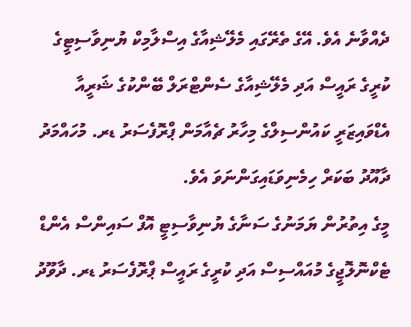ދެއްވާނެ އެވެ. އޭގެ ތެރޭގައި މެލޭޝިއާގެ އިސްލާމިކް ޔުނިވާސިޓީގެ ކުރީގެ ރައީސް އަދި މެލޭޝިއާގެ ސެންޓްރަލް ބޭންކުގެ ޝަރީއާ އެޑްވައިޒަރީ ކައުންސިލްގެ މިހާރު ޗެއާމަން ޕްރޮފެސަރު ޑރ. މުހައްމަދު ދާއޫދު ބަކަރް ހިމެނިވަޑައިގަންނަވަ އެވެ.
މީގެ އިތުރުން ޔަމަނުގެ ސަނާގެ ޔުނިވާސިޓީ އޮފް ސައިންސް އެންޑް ޓެކްނޮލޮޖީގެ މުއައްސިސް އަދި ކުރީގެ ރައީސް ޕްރޮފެސަރު ޑރ. ދާވޫދު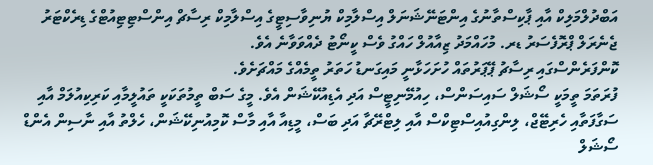އަބްދުލްމަލިކް އާއި ޕާކިސްތާނުގެ އިންޓަނޭޝަނަލް އިސްލާމިކް ޔުނިވާސިޓީގެ އިސްލާމިކް ރިސާޗް އިންސްޓިޓިއުޓްގެ ޑިރެކްޓަރު ޖެނެރަލް ޕްރޮފެސަރު ޑރ. މުހައްމަދު ޒިއާއުލް ހައްގު ވެސް ކީނޯޓު ދެއްވަވާނެ އެވެ.
ކޮންފަރެންސްގައި ރިސާޗު ޕޭޕަރުތައް ހުށަހަޅާނީ މައިގަނޑު ހަތަރު ތީމެއްގެ މައްޗަށެވެ.
ފުރަތަމަ ތީމަކީ ސޯޝަލް ސައިސަންސް، ހިއުމޭނިޓީސް އަދި އެޑިއުކޭޝަން އެވެ. މީގެ ސަބް ތީމުތަކަކީ ތައުލީމާއި ކަރިކިއުލަމް އާއި ސަގާފަތާއި ހެރިޓޭޖް، ލިންގިއުއިސްޓިކްސް އާއި ލިޓްރޭޗާ އަދި ބަސް، މީޑިއާ އާއި މާސް ކޮމިއުނިކޭޝަން، ހެލްތު އާއި ނާސިން އެންޑް ސޯޝަލް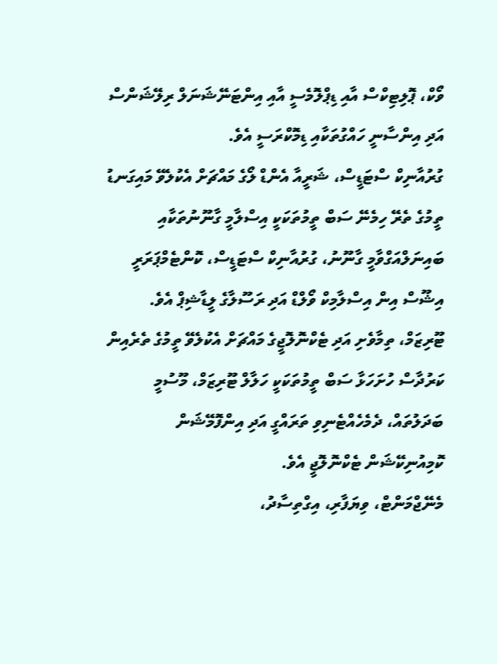ވޯކް، ޕޮލިޓިކްސް އާއި ޑިޕްލޮމެސީ އާއި އިންޓަނޭޝަނަލް ރިލޭޝަންސް އަދި އިންސާނީ ހައްގުތަކާއި ޑިމޮކްރަސީ އެވެ.
ގުރުއާނިކް ސްޓަޑީސް، ޝަރީއާ އެންޑް ލޯގެ މައްޗަށް އެކުލެވޭ މައިގަނޑު ތީމުގެ ތެރޭ ހިމެނޭ ސަބް ތީމުތަކަކީ އިސްލާމީ ގާނޫނުތަކާއި ބައިނަލްއަގްވާމީ ގާނޫނު، ގުރުއާނިކް ސްޓަޑީސް، ކޮންޓެމްޕަރަރީ އިޝޫސް އިން އިސްލާމިކް ވޯލްޑް އަދި ރަސޫލާގެ ލީޑާޝިޕް އެވެ.
ޓޫރިޒަމް، ތިމާވެށި އަދި ޓެކްނޮލޮޖީގެ މައްޗަށް އެކުލެވޭ ތީމުގެ ތެރެއިން ކަރުދާސް ހުށަހަޅާ ސަބް ތީމުތަކަކީ ހަލާލް ޓޫރިޒަމް، މޫސުމީ ބަދަލުތައް، ދެމެހެއްޓެނިވި ތަރައްގީ އަދި އިންފޮމޭޝަން ކޮމިއުނިކޭޝަން ޓެކްނޮލޮޖީ އެވެ.
މެނޭޖްމަންޓް، ވިޔަފާރި، އިގްތިސާދު،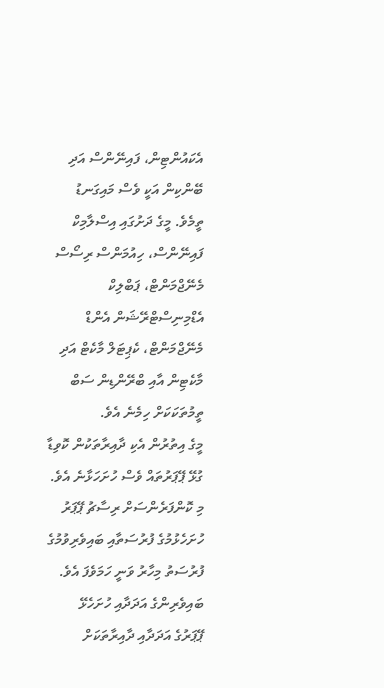އެކައުންޓިން، ފައިނޭންސް އަދި ބޭންކިން އަކީ ވެސް މައިގަނޑު ތީމެވެ. މީގެ ދަށުގައި އިސްލާމިކް ފައިނޭންސް، ހިއުމަންސް ރިސޯސް މެނޭޖްމަންޓް، ޕަބްލިކް އެޑްމިނިސްޓްރޭޝަން އެންޑް މެނޭޖްމަންޓް، ކެޕިޓަލް މާކެޓް އަދި މާކެޓިން އާއި ބްރޭންޑިން ސަބް ތީމުތަކަކަށް ހިމެނެ އެވެ.
މީގެ އިތުރުން އެކި ދާއިރާތަކުން ކޮވިޑާ ގުޅޭ ޕޭޕަރުތައް ވެސް ހުށަހަޅާނެ އެވެ.
މި ކޮންފަރެންސަށް ރިސާޗު ޕޭޕަރު ހުށަހެޅުމުގެ ފުރުސަތާއި ބައިވެރިވުމުގެ ފުރުސަތު މިހާރު ވަނީ ހަމަވެފަ އެވެ. ބައިވެރިންގެ އަދަދާއި ހުށަހެޅޭ ޕޭޕަރުގެ އަދަދާއި ދާއިރާތަކަށް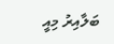ބަލާއިރު މިއީ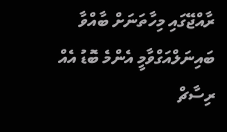ރާއްޖޭގައި މިހާތަނަށް ބާއްވާ ބައިނަލްއަގްވާމީ އެންމެ ބޮޑު އެއް ރިސާޗް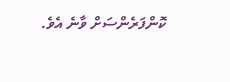ކޮންފަރެންސަށް ވާނެ އެވެ.